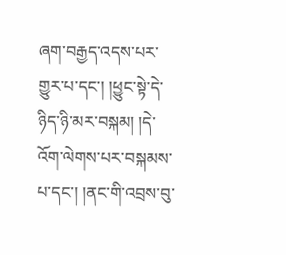ཞག་བརྒྱད་འདས་པར་གྱུར་པ་དང་། །ཕྱུང་སྟེ་དེ་ཉིད་ཉི་མར་བསྐམ། །དེ་འོག་ལེགས་པར་བསྐམས་པ་དང་། །ནང་གི་འབྲས་བུ་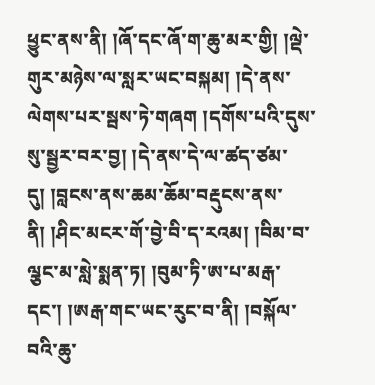ཕྱུང་ནས་ནི། །ཞོ་དང་ཞོ་ག་ཆུ་མར་གྱི། །ལྡེ་གུར་མཉེས་ལ་སླར་ཡང་བསྐམ། །དེ་ནས་ལེགས་པར་སྦས་ཏེ་གཞག །དགོས་པའི་དུས་སུ་སྦྱར་བར་བྱ། །དེ་ནས་དེ་ལ་ཚད་ཙམ་དུ། །བླངས་ནས་ཆམ་ཆོམ་བརྡུངས་ནས་ནི། །ཤིང་མངར་གོ་བྱེ་བི་ད་རའམ། །བིམ་བ་ལྕང་མ་སླེ་སྨན་ཏ། །བུམ་ཏི་ཨ་པ་མརྒ་དང་། །ཨརྒ་གང་ཡང་རུང་བ་ནི། །བསྐོལ་བའི་ཆུ་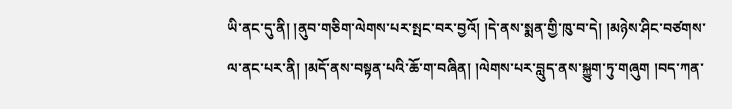ཡི་ནང་དུ་ནི། །ནུབ་གཅིག་ལེགས་པར་སྤང་བར་བྱའོ། །དེ་ནས་སྨན་གྱི་ཁུ་བ་དེ། །མཉེས་ཤིང་བཙགས་ལ་ནང་པར་ནི། །མདོ་ནས་བསྟན་པའི་ཆོ་ག་བཞིན། །ལེགས་པར་བླུད་ནས་སྐྱུག་ཏུ་གཞུག །བད་ཀན་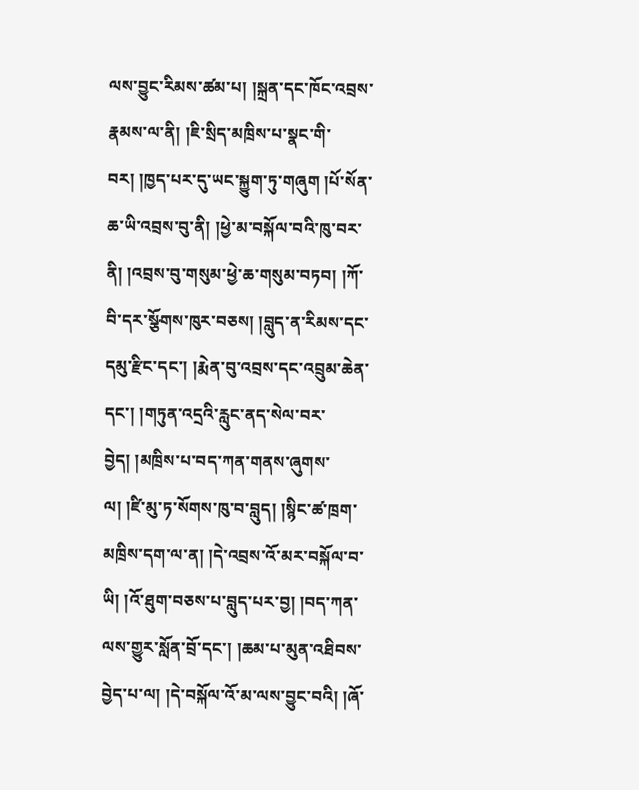ལས་བྱུང་རིམས་ཚམ་པ། །སྐྲན་དང་ཁོང་འབྲས་རྣམས་ལ་ནི། །ཇི་སྲིད་མཁྲིས་པ་སྣང་གི་བར། །ཁྱད་པར་དུ་ཡང་སྐྱུག་ཏུ་གཞུག །པོ་སོན་ཆ་ཡི་འབྲས་བུ་ནི། །ཕྱེ་མ་བསྐོལ་བའི་ཁུ་བར་ནི། །འབྲས་བུ་གསུམ་ཕྱེ་ཆ་གསུམ་བཏབ། །ཀོ་བི་དར་སྩོགས་ཁུར་བཅས། །བླུད་ན་རིམས་དང་དམུ་རྫིང་དང་། །རྨེན་བུ་འབྲས་དང་འབྲུམ་ཆེན་དང་། །གཏུན་འདྲའི་རླུང་ནད་སེལ་བར་བྱེད། །མཁྲིས་པ་བད་ཀན་གནས་ཞུགས་ལ། །ཛི་མུ་ཏ་སོགས་ཁུ་བ་བླུད། །སྙིང་ཚ་ཁྲག་མཁྲིས་དག་ལ་ན། །དེ་འབྲས་འོ་མར་བསྐོལ་བ་ཡི། །འོ་ཐུག་བཅས་པ་བླུད་པར་བྱ། །བད་ཀན་ལས་གྱུར་སློན་བྲོ་དང་། །ཆམ་པ་མུན་འཐིབས་བྱེད་པ་ལ། །དེ་བསྐོལ་འོ་མ་ལས་བྱུང་བའི། །ཞོ་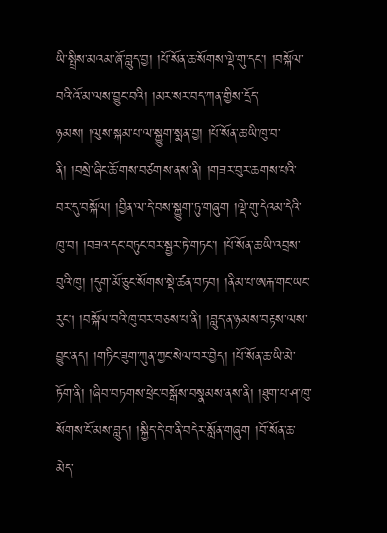ཡི་སྤྲིས་མའམ་ཞོ་བླུད་བྱ། །པོ་སོན་ཆ་སོགས་ལྡེ་གུ་དང་། །བསྐོལ་བའི་འོ་མ་ལས་བྱུང་བའི། །མར་སར་བད་ཀན་གྱིས་དྲོད་ཉམས། །ལུས་སྐམ་པ་ལ་སྐྱུག་སྨན་བྱ། །པོ་སོན་ཆ་ཡི་ཁུ་བ་ནི། །བསྲེ་ཞིང་ཆོ་གས་བཙགས་ནས་ནི། །གཟར་བུར་ཆགས་པའི་བར་དུ་བསྐོལ། །བྱིན་ལ་དེ་བས་སྐྱུག་ཏུ་གཞུག །ལྡེ་གུ་དེའམ་དེའི་ཁུ་བ། །བཟའ་དང་བཏུང་བར་སྦྱར་ཏེ་གཏང་། །པོ་སོན་ཆ་ཡི་འབྲས་བུའི་ཁུ། །དུག་མོ་ཅུང་སོགས་སྡེ་ཚན་བཏབ། །ནིམ་པ་ཨརྐ་གང་ཡང་
རུང། །བསྐོལ་བའི་ཁུ་བར་བཅས་པ་ནི། །བླུད་ན་ཉམས་བརྟས་ལས་བྱུང་ནད། །གཏིང་ཟུག་ཀུན་ཀྱང་སེལ་བར་བྱེད། །པོ་སོན་ཆ་ཡི་མེ་ཏོག་ནི། །ཞིབ་བཏགས་ཕྲེང་བསྒོས་བསྣམས་ནས་ནི། །ཐུག་པ་ཤ་ཁུ་སོགས་ངོ་མས་བླུད། །སྐྱིད་དེ་བ་ནི་བདེར་སློན་གཞུག །བོ་སོན་ཆ་མེད་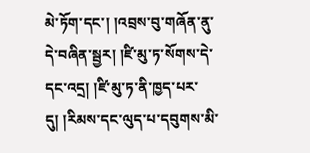མེ་ཏོག་དང་། །འབྲས་བུ་གཞོན་ནུ་དེ་བཞིན་སྦྱར། །ཛི་མུ་ཏ་སོགས་དེ་དང་འདྲ། །ཛི་མུ་ཏ་ནི་ཁྱད་པར་དུ། །རིམས་དང་ལུད་པ་དབུགས་མི་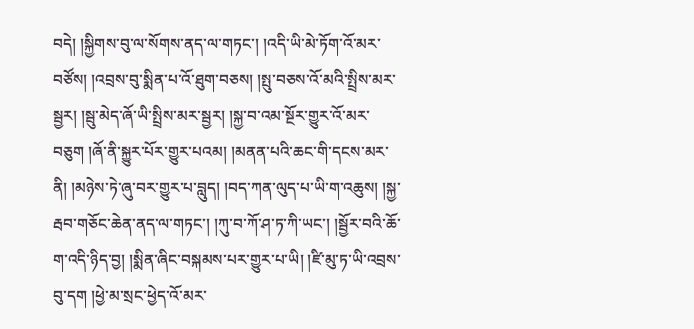བདེ། །སྐྱིགས་བུ་ལ་སོགས་ནད་ལ་གཏང་། །འདི་ཡི་མེ་ཏོག་འོ་མར་བཙོས། །འབྲས་བུ་སྨིན་པ་འོ་ཐུག་བཅས། །སྤུ་བཅས་འོ་མའི་སྤྲིས་མར་སྦྱར། །སྦུ་མེད་ཞོ་ཡི་སྤྲིས་མར་སྦྱར། །སྐྱ་བ་འམ་སྔོར་གྱུར་འོ་མར་བཅུག །ཞོ་ནི་སྐྱུར་པོར་གྱུར་པའམ། །མནན་པའི་ཆང་གི་དངས་མར་ནི། །མཉེས་ཏེ་ཞུ་བར་གྱུར་པ་བླུད། །བད་ཀན་ལུད་པ་ཡི་ག་འཆུས། །སྐྱ་རྦབ་གཅོང་ཆེན་ནད་ལ་གཏང་། །ཀུ་བ་ཀོ་ཤ་ཏ་ཀི་ཡང་། །སྦྱོར་བའི་ཆོ་ག་འདི་ཉིད་བྱ། །སྨིན་ཞིང་བསྐམས་པར་གྱུར་པ་ཡི། །ཛི་མུ་ཏ་ཡི་འབྲས་བུ་དག །ཕྱེ་མ་སྲང་ཕྱེད་འོ་མར་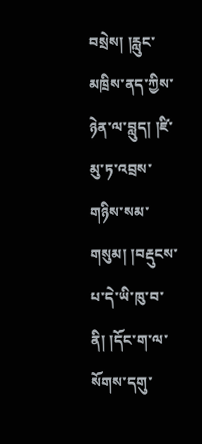བསྲེས། །རླུང་མཁྲིས་ནད་ཀྱིས་ཉེན་ལ་བླུད། །ཛི་མུ་ཏ་འབྲས་གཉིས་སམ་གསུམ། །བརྡུངས་པ་དེ་ཡི་ཁུ་བ་ནི། །དོང་ག་ལ་སོགས་དགུ་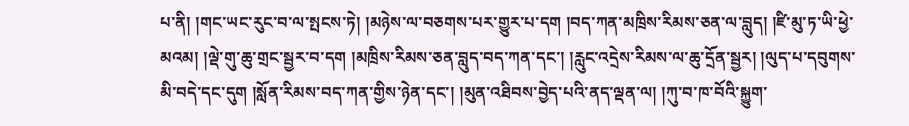པ་ནི། །གང་ཡང་རུང་བ་ལ་སྤངས་ཏེ། །མཉེས་ལ་བཅགས་པར་གྱུར་པ་དག །བད་ཀན་མཁྲིས་རིམས་ཅན་ལ་བླུད། །ཛི་མུ་ཏ་ཡི་ཕྱེ་མའམ། །ལྡེ་གུ་ཆུ་གྲང་སྦྱར་བ་དག །མཁྲིས་རིམས་ཅན་བླུད་བད་ཀན་དང་། །རླུང་འདྲེས་རིམས་ལ་ཆུ་དྲོན་སྦྱར། །ལུད་པ་དབུགས་མི་བདེ་དང་དུག །སློན་རིམས་བད་ཀན་གྱིས་ཉེན་དང་། །མུན་འཐིབས་བྱེད་པའི་ནད་ལྡན་ལ། །ཀུ་བ་ཁ་བོའི་སྐྱུག་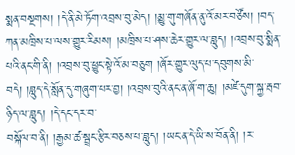སྨན་བསྔགས། །དེ་ནི་མེ་ཏོག་འབྲས་བུ་མེད། །མྱུ་གུ་གཞོན་ནུ་འོ་མར་བཙོས། །བད་ཀན་མཁྲིས་པ་ལས་གྱུར་རིམས། །མཁྲིས་པ་ཤས་ཆེར་གྱུར་ལ་བླུད། །འབྲས་བུ་སྨིན་པའི་ནང་གི་ནི། །འབྲས་བུ་ཕྱུང་སྟེ་འོ་མ་བཅུག །ཞོར་གྱུར་ལུད་པ་དབུགས་མི་བདེ། །བླུད་དེ་སློན་དུ་གཞུག་པར་བྱ། །འབྲས་བུའི་ནང་ན་ཞོ་ག་ཆུ། །མཛེ་དུག་སྐྱ་རྦབ་ཉིད་ལ་བླུད། །དེ་དང་དར་བ་
བསྐོལ་བ་ནི། །རྒྱམ་ཚ་སྦྲང་རྩིར་བཅས་པ་བླུད། །ཡང་ན་དེ་ཡི་ས་བོན་ནི། །ར་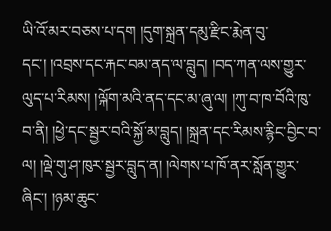ཡི་འོ་མར་བཅས་པ་དག །དུག་སྐྲན་དམུ་རྫིང་རྨེན་བུ་དང་། །འབྲས་དང་རྐང་བམ་ནད་ལ་བླུད། །བད་ཀན་ལས་གྱུར་ལུད་པ་རིམས། །ལྐོག་མའི་ནད་དང་མ་ཞུ་ལ། །ཀུ་བ་ཁ་བོའི་ཁུ་བ་ནི། །ཕྱེ་དང་སྦྱར་བའི་སྐྱོ་མ་བླུད། །སྐྲན་དང་རིམས་རྙིང་བྱིང་བ་ལ། །ལྡེ་གུ་ཤ་ཁུར་སྦྱར་བླུད་ན། །ལེགས་པ་ཁོ་ནར་སློན་གྱུར་ཞིང་། །ཉམ་ཆུང་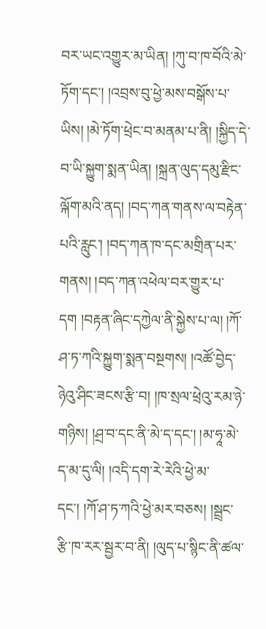བར་ཡང་འགྱུར་མ་ཡིན། །ཀུ་བ་ཁ་བོའི་མེ་ཏོག་དང་། །འབྲས་བུ་ཕྱེ་མས་བསྒོས་པ་ཡིས། །མེ་ཏོག་ཕྲེང་བ་མནམ་པ་ནི། །སྐྱིད་དེ་བ་ཡི་སྐྱུག་སྨན་ཡིན། །སྐྲན་ལུད་དམུ་རྫིང་ལྐོག་མའི་ནད། །བད་ཀན་གནས་ལ་བརྟེན་པའི་རླུང་། །བད་ཀན་ཁ་དང་མགྲིན་པར་གནས། །བད་ཀན་འཕེལ་བར་གྱུར་པ་དག །བརྟན་ཞིང་དཀྱེལ་ནི་སྐྱེས་པ་ལ། །ཀོ་ཤ་ཏ་ཀའི་སྐྱུག་སྨན་བསྔགས། །འཚོ་བྱེད་ཉེའུ་ཤིང་ཟངས་རྩི་བ། །ཁ་སྲལ་ཕྲེའུ་རམ་ཉེ་གཉིས། །ཤྲ་བ་དང་ནི་མེ་ད་དང་། །མ་ཧཱ་མེ་ད་མ་དུ་ལི། །འདི་དག་རེ་རེའི་ཕྱེ་མ་དང་། །ཀོ་ཤ་ཏ་ཀའི་ཕྱེ་མར་བཅས། །སྦྲང་རྩི་ཁ་རར་སྦྱར་བ་ནི། །ལུད་པ་སྙིང་ནི་ཚལ་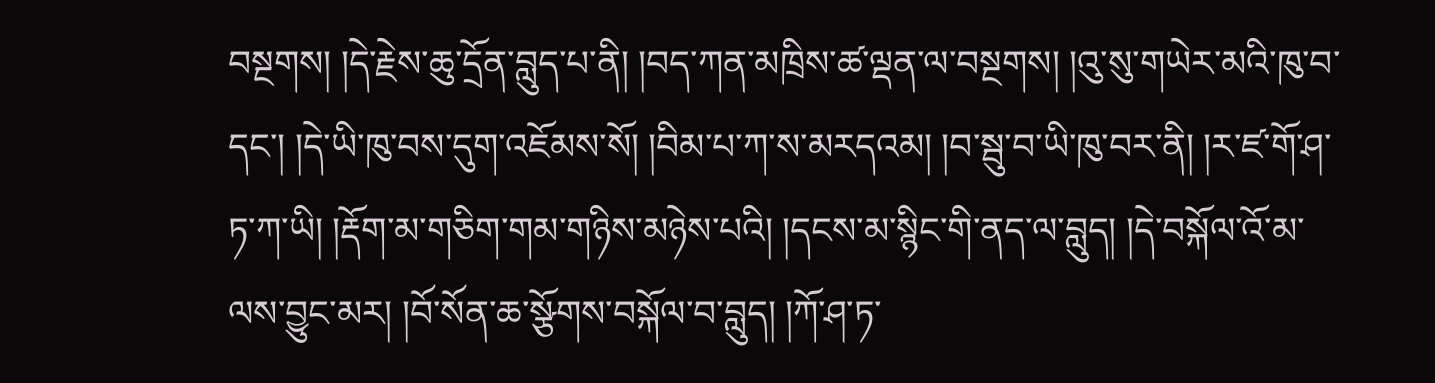བསྔགས། །དེ་རྗེས་ཆུ་དྲོན་བླུད་པ་ནི། །བད་ཀན་མཁྲིས་ཚ་ལྡན་ལ་བསྔགས། །འུ་སུ་གཡེར་མའི་ཁུ་བ་དང་། །དེ་ཡི་ཁུ་བས་དུག་འཇོམས་སོ། །བིམ་པ་ཀ་ས་མརདའམ། །བ་སྦུ་བ་ཡི་ཁུ་བར་ནི། །ར་ཛ་གོ་ཤ་ཏ་ཀ་ཡི། །རྡོག་མ་གཅིག་གམ་གཉིས་མཉེས་པའི། །དངས་མ་སྙིང་གི་ནད་ལ་བླུད། །དེ་བསྐོལ་འོ་མ་ལས་བྱུང་མར། །བོ་སོན་ཆ་སྩོགས་བསྐོལ་བ་བླུད། །ཀོ་ཤ་ཏ་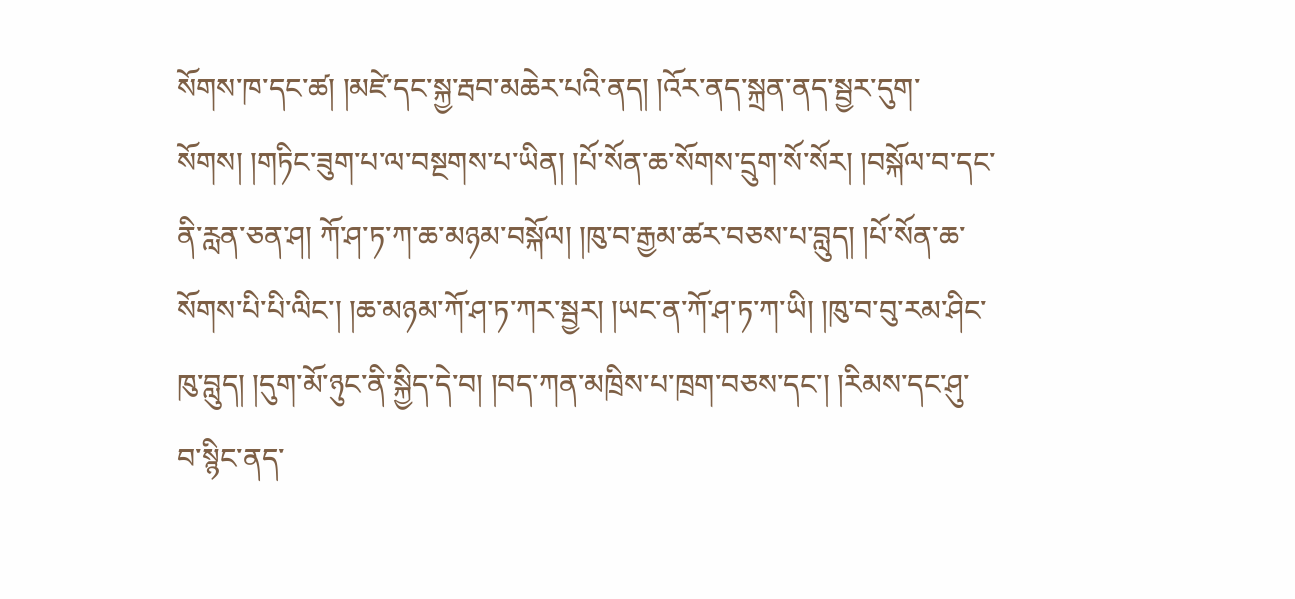སོགས་ཁ་དང་ཚ། །མཛེ་དང་སྐྱ་རྦབ་མཆེར་པའི་ནད། །འོར་ནད་སྐྲན་ནད་སྦྱར་དུག་སོགས། །གཏིང་ཟུག་པ་ལ་བསྔགས་པ་ཡིན། །པོ་སོན་ཆ་སོགས་དྲུག་སོ་སོར། །བསྐོལ་བ་དང་ནི་རླན་ཅན་ཤ། ཀོ་ཤ་ཏ་ཀ་ཆ་མཉམ་བསྐོལ། །ཁུ་བ་རྒྱམ་ཚར་བཅས་པ་བླུད། །པོ་སོན་ཆ་སོགས་པི་པི་ལིང་། །ཆ་མཉམ་ཀོ་ཤ་ཏ་ཀར་སྦྱར། །ཡང་ན་ཀོ་ཤ་ཏ་ཀ་ཡི། །ཁུ་བ་བུ་རམ་ཤིང་ཁུ་བླུད། །དུག་མོ་ཉུང་ནི་སྐྱིད་དེ་བ། །བད་ཀན་མཁྲིས་པ་ཁྲག་བཅས་དང་། །རིམས་དང་ཤུ་
བ་སྙིང་ནད་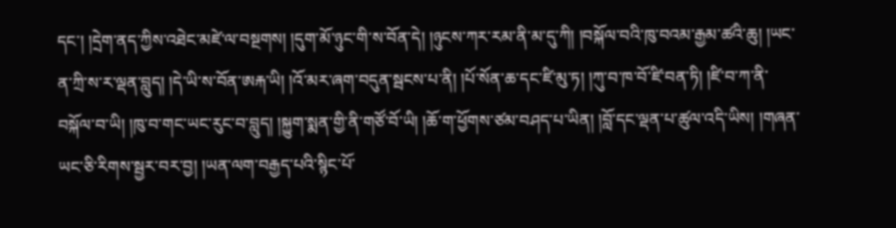དང་། །དྲེག་ནད་ཀྱིས་འཐེང་མཛེ་ལ་བསྔགས། །དུག་མོ་ཉུང་གི་ས་བོན་དེ། །ཉུངས་ཀར་རམ་ནི་མ་དུ་ཀི། །བསྐོལ་བའི་ཁུ་བའམ་རྒྱམ་ཚའི་ཆུ། །ཡང་ན་ཀྲི་ས་ར་ལྡན་བླུད། །དེ་ཡི་ས་བོན་ཨརྐ་ཡི། །འོ་མར་ཞག་བདུན་སྦངས་པ་ནི། །པོ་སོན་ཆ་དང་ཛི་མུ་ཏ། །ཀུ་བ་ཁ་བོ་ཛི་བན་ཏི། །ཛི་བ་ཀ་ནི་བསྐོལ་བ་ཡི། །ཁུ་བ་གང་ཡང་རུང་བ་བླུད། །སྐྱུག་སྨན་གྱི་ནི་གཙོ་བོ་ཡི། །ཆོ་ག་ཕྱོགས་ཙམ་བཤད་པ་ཡིན། །བློ་དང་ལྡན་པ་ཚུལ་འདི་ཡིས། །གཞན་ཡང་ཅི་རིགས་སྦྱར་བར་བྱ། །ཡན་ལག་བརྒྱད་པའི་སྙིང་པོ་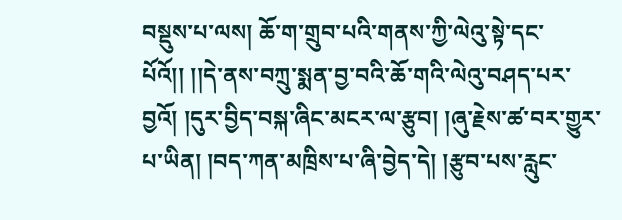བསྡུས་པ་ལས། ཆོ་ག་གྲུབ་པའི་གནས་ཀྱི་ལེའུ་སྟེ་དང་པོའོ།། །།དེ་ནས་བཀྲུ་སྨན་བྱ་བའི་ཆོ་གའི་ལེའུ་བཤད་པར་བྱའོ། །དུར་བྱིད་བསྐ་ཞིང་མངར་ལ་རྩུབ། །ཞུ་རྗེས་ཚ་བར་གྱུར་པ་ཡིན། །བད་ཀན་མཁྲིས་པ་ཞི་བྱེད་དེ། །རྩུབ་པས་རླུང་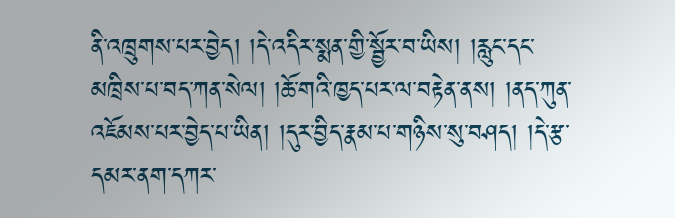ནི་འཁྲུགས་པར་བྱེད། །དེ་འདིར་སྨན་གྱི་སྦྱོར་བ་ཡིས། །རླུང་དང་མཁྲིས་པ་བད་ཀན་སེལ། །ཆོ་གའི་ཁྱད་པར་ལ་བརྟེན་ནས། །ནད་ཀུན་འཇོམས་པར་བྱེད་པ་ཡིན། །དུར་བྱིད་རྣམ་པ་གཉིས་སུ་བཤད། །དེ་རྩ་དམར་ནག་དཀར་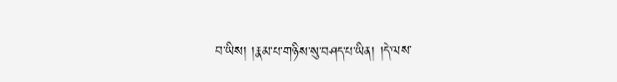བ་ཡིས། །རྣམ་པ་གཉིས་སུ་བཤད་པ་ཡིན། །དེ་ལས་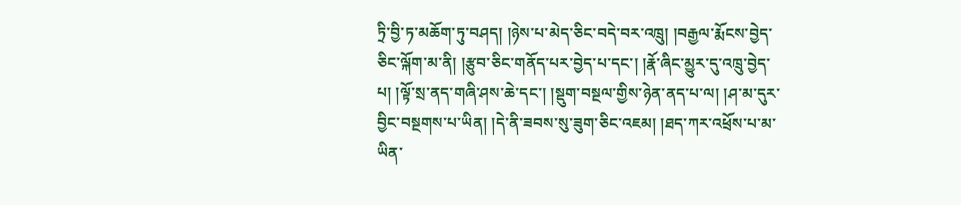ཏྲི་བྱི་ཏ་མཆོག་ཏུ་བཤད། །ཉེས་པ་མེད་ཅིང་བདེ་བར་འཁྲུ། །བརྒྱལ་རྨོངས་བྱེད་ཅིང་ལྐོག་མ་ནི། །རྩུབ་ཅིང་གནོད་པར་བྱེད་པ་དང་། །རྣོ་ཞིང་མྱུར་དུ་འཁྲུ་བྱེད་པ། །ལྟོ་སྲ་ནད་གཞི་ཤས་ཆེ་དང་། །སྡུག་བསྔལ་གྱིས་ཉེན་ནད་པ་ལ། །ཤ་མ་དུར་བྱིང་བསྔགས་པ་ཡིན། །དེ་ནི་ཟབས་སུ་ཟུག་ཅིང་འཇམ། །ཐད་ཀར་འཕྲོས་པ་མ་ཡིན་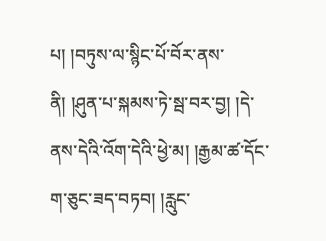པ། །བཏུས་ལ་སྙིང་པོ་བོར་ནས་ནི། །ཤུན་པ་སྐམས་ཏེ་སྦ་བར་བྱ། །དེ་ནས་དེའི་འོག་དེའི་ཕྱེ་མ། །རྒྱམ་ཚ་དོང་ག་ཅུང་ཟད་བཏབ། །རླུང་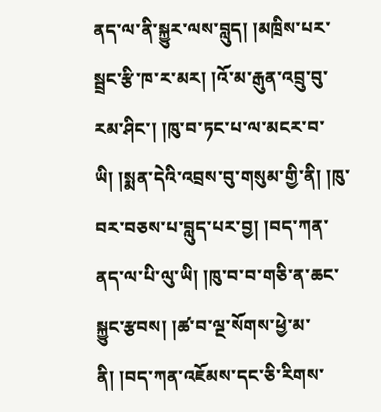ནད་ལ་ནི་སྐྱུར་ལས་བླུད། །མཁྲིས་པར་སྦྲང་རྩི་ཁ་ར་མར། །འོ་མ་རྒུན་འབྲུ་བུ་རམ་ཤིང་། །ཁུ་བ་ཏང་པ་ལ་མངར་བ་ཡི། །སྨན་དེའི་འབྲས་བུ་གསུམ་གྱི་ནི། །ཁུ་བར་བཅས་པ་བླུད་པར་བྱ། །བད་ཀན་ནད་ལ་པི་ལུ་ཡི། །ཁུ་བ་བ་གཅི་ན་ཆང་སྐྱུང་རྩབས། །ཚ་བ་ལྔ་སོགས་ཕྱེ་མ་ནི། །བད་ཀན་འཇོམས་དང་ཅི་རིགས་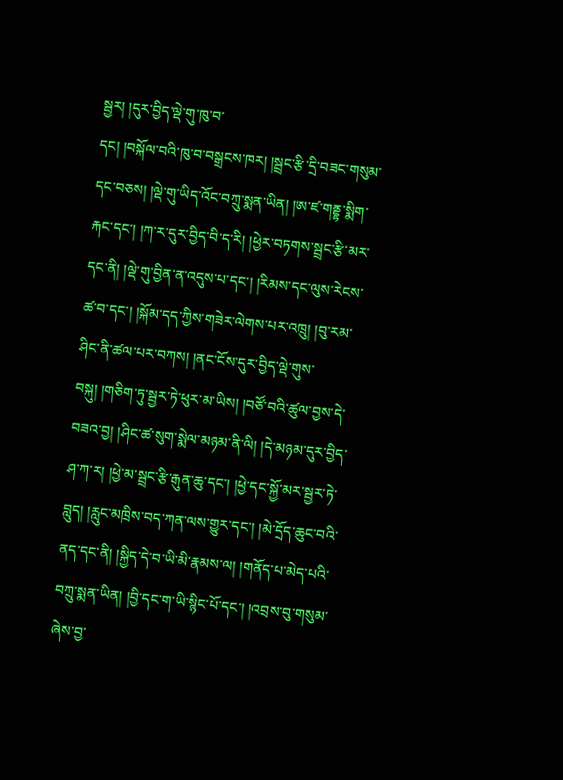སྦྱར། །དུར་བྱིད་ལྡེ་གུ་ཁུ་བ་
དང། །བསྐོལ་བའི་ཁུ་བ་བསྒྲངས་ཁར། །སྦྲང་རྩི་དྲི་བཟང་གསུམ་དང་བཅས། །ལྡེ་གུ་ཡིད་འོང་བཀྲུ་སྨན་ཡིན། །ཨ་ཛ་གནྡྷ་སྨིག་རྐང་དང་། །ཀ་ར་དུར་བྱིད་བི་ད་རི། །ཕྱེར་བཏགས་སྦྲང་རྩི་མར་དང་ནི། །ལྡེ་གུ་བྱིན་ན་འདུས་པ་དང་། །རིམས་དང་ལུས་རེངས་ཚ་བ་དང་། །སྐོམ་དད་ཀྱིས་གཟེར་ལེགས་པར་འཁྲུ། །བུ་རམ་ཤིང་ནི་ཚལ་པར་བཀས། །ནང་ངོས་དུར་བྱིད་ལྡེ་གུས་བསྐུ། །གཅིག་ཏུ་སྦྱར་ཏེ་ཕུར་མ་ཡིས། །བཙོ་བའི་ཚུལ་བྱས་དེ་བཟའ་བྱ། །ཤིང་ཚ་སུག་སྨེལ་མཉམ་ནི་ལི། །དེ་མཉམ་དུར་བྱིད་ཤ་ཀ་ར། །ཕྱེ་མ་སྦྲང་རྩི་རྒུན་ཆུ་དང་། །ཕྱེ་དང་སྐྱོ་མར་སྦྱར་ཏེ་བླུད། །རླུང་མཁྲིས་བད་ཀན་ལས་གྱུར་དང་། །མེ་དྲོད་ཆུང་བའི་ནད་དང་ནི། །སྐྱིད་དེ་བ་ཡི་མི་རྣམས་ལ། །གནོད་པ་མེད་པའི་བཀྲུ་སྨན་ཡིན། །བྱི་དང་ག་ཡི་སྙིང་པོ་དང་། །འབྲས་བུ་གསུམ་ཞེས་བྱ་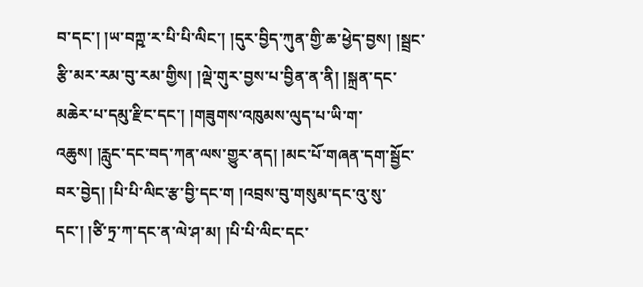བ་དང་། །ཡ་བཀྵ་ར་པི་པི་ལིང་། །དུར་བྱིད་ཀུན་གྱི་ཆ་ཕྱེད་བྱས། །སྦྲང་རྩི་མར་རམ་བུ་རམ་གྱིས། །ལྡེ་གུར་བྱས་པ་བྱིན་ན་ནི། །སྐྲན་དང་མཆེར་པ་དམུ་རྫིང་དང་། །གཟུགས་འཁུམས་ལུད་པ་ཡི་ག་འཆུས། །རླུང་དང་བད་ཀན་ལས་གྱུར་ནད། །མང་པོ་གཞན་དག་སྦྱོང་བར་བྱེད། །པི་པི་ལིང་རྩ་བྱི་དང་ག །འབྲས་བུ་གསུམ་དང་འུ་སུ་དང་། །ཙི་ཏྲ་ཀ་དང་ན་ལེ་ཤ་མ། །པི་པི་ལིང་དང་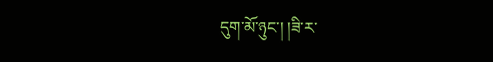དུག་མོ་ཉུང་། །ཟི་ར་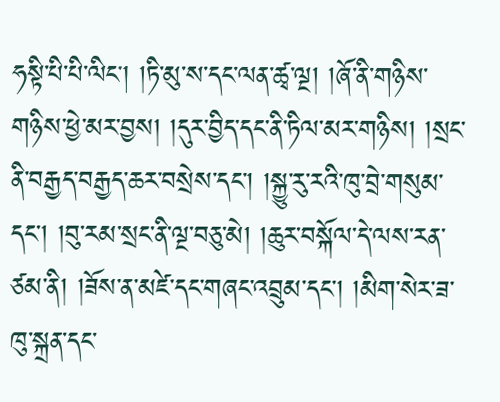ཧསྟི་པི་པི་ལིང། །ཏི་མུ་ས་དང་ལན་ཚྭ་ལྔ། །ཞོ་ནི་གཉིས་གཉིས་ཕྱེ་མར་བྱས། །དུར་བྱིད་དང་ནི་ཏིལ་མར་གཉིས། །སྲང་ནི་བརྒྱད་བརྒྱད་ཆར་བསྲེས་དང་། །སྐྱུ་རུ་རའི་ཁུ་བྲེ་གསུམ་དང་། །བུ་རམ་སྲང་ནི་ལྔ་བཅུ་མེ། །ཆུར་བསྐོལ་དེ་ལས་རན་ཙམ་ནི། །ཟོས་ན་མཛེ་དང་གཞང་འབྲུམ་དང་། །མིག་སེར་ཟ་ཁུ་སྐྲན་དང་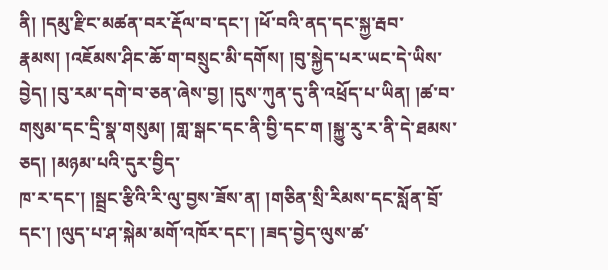ནི། །དམུ་རྫིང་མཚན་བར་རྡོལ་བ་དང་། །ཕོ་བའི་ནད་དང་སྐྱ་རྦབ་རྣམས། །འཇོམས་ཤིང་ཆོ་ག་བསྲུང་མི་དགོས། །བུ་སྐྱེད་པར་ཡང་དེ་ཡིས་བྱེད། །བུ་རམ་དགེ་བ་ཅན་ཞེས་བྱ། །དུས་ཀུན་དུ་ནི་འཕྲོད་པ་ཡིན། །ཚ་བ་གསུམ་དང་དྲི་སྣ་གསུམ། །གླ་སྒང་དང་ནི་བྱི་དང་ག །སྐྱུ་རུ་ར་ནི་དེ་ཐམས་ཅད། །མཉམ་པའི་དུར་བྱིད་
ཁ་ར་དང་། །སྦྲང་རྩིའི་རི་ལུ་བྱས་ཟོས་ན། །གཅིན་སྲི་རིམས་དང་སློན་བྲོ་དང་། །ལུད་པ་ཤ་སྐེམ་མགོ་འཁོར་དང་། །ཟད་བྱེད་ལུས་ཚ་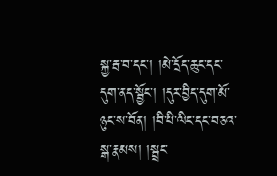སྐྱ་རྦ་བ་དང་། །མེ་དྲོད་ཆུང་དང་དུག་ནད་སྦྱོང་། །དུར་བྱིད་དུག་མོ་ཉུང་ས་བོན། །བི་པི་ལིང་དང་བཅའ་སྒ་རྣམས། །སྦྲང་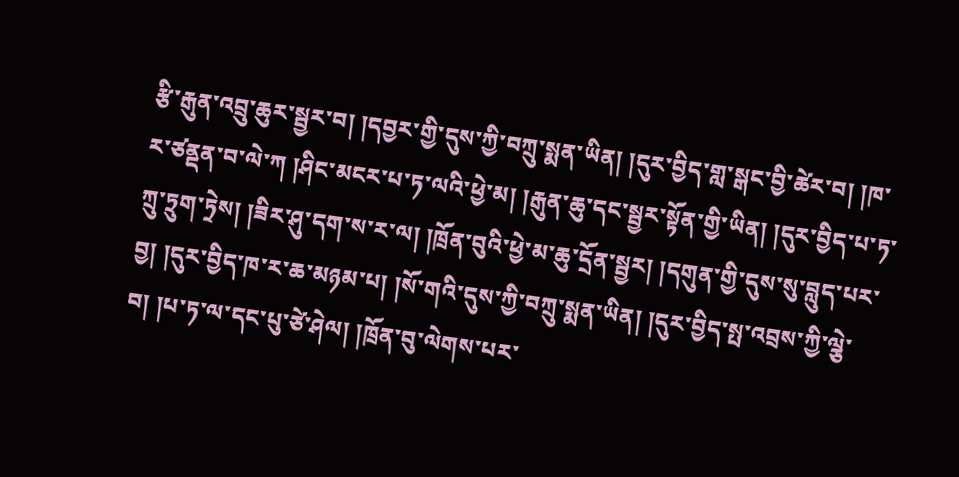རྩི་རྒུན་འབྲུ་ཆུར་སྦྱར་བ། །དབྱར་གྱི་དུས་ཀྱི་བཀྲུ་སྨན་ཡིན། །དུར་བྱིད་གླ་སྒང་བྱི་ཚེར་བ། །ཁ་ར་ཙནྡན་བ་ལེ་ཀ །ཤིང་མངར་པ་ཏ་ལའི་ཕྱེ་མ། །རྒུན་ཆུ་དང་སྦྱར་སྟོན་གྱི་ཡིན། །དུར་བྱིད་པ་ཏ་ཀྲུ་ཏྲུག་ཏྲེས། །ཟིར་ཤུ་དག་ས་ར་ལ། །ཁྲོན་བུའི་ཕྱེ་མ་ཆུ་དྲོན་སྦྱར། །དགུན་གྱི་དུས་སུ་བླུད་པར་བྱ། །དུར་བྱིད་ཁ་ར་ཆ་མཉམ་པ། །སོ་གའི་དུས་ཀྱི་བཀྲུ་སྨན་ཡིན། །དུར་བྱིད་སྤ་འབྲས་ཀྱི་ལྕེ་བ། །པ་ཏ་ལ་དང་པུ་ཙེ་ཤེལ། །ཁྲོན་བུ་ལེགས་པར་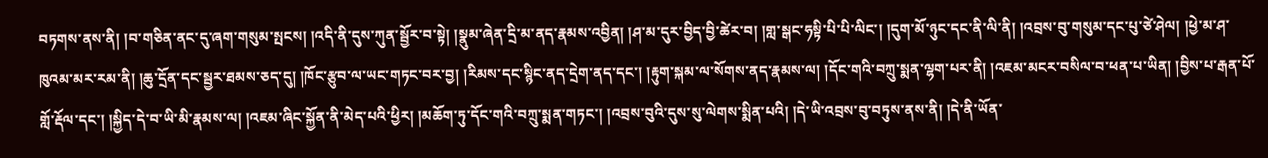བཏགས་ནས་ནི། །བ་གཅིན་ནང་དུ་ཞག་གསུམ་སྤངས། །འདི་ནི་དུས་ཀུན་སྦྱོར་བ་སྟེ། །སྣུམ་ཞེན་དྲི་མ་ནད་རྣམས་འབྱིན། །ཤ་མ་དུར་བྱིད་བྱི་ཚེར་བ། །གླ་སྒང་ཧསྟི་པི་པི་ལིང་། །དུག་མོ་ཉུང་དང་ནི་ལི་ནི། །འབྲས་བུ་གསུམ་དང་པུ་ཙེ་ཤེལ། །ཕྱེ་མ་ཤ་ཁུའམ་མར་རམ་ནི། །ཆུ་དྲོན་དང་སྦྱར་ཐམས་ཅད་དུ། །ཁོང་རྩུབ་ལ་ཡང་གཏང་བར་བྱ། །རིམས་དང་སྙིང་ནད་དྲེག་ནད་དང་། །རྟུག་སྐམ་ལ་སོགས་ནད་རྣམས་ལ། །དོང་གའི་བཀྲུ་སྨན་ལྷག་པར་ནི། །འཇམ་མངར་བསིལ་བ་ཕན་པ་ཡིན། །བྱིས་པ་རྒན་པོ་གློ་རྡོལ་དང་། །སྐྱིད་དེ་བ་ཡི་མི་རྣམས་ལ། །འཇམ་ཞིང་སྐྱོན་ནི་མེད་པའི་ཕྱིར། །མཆོག་ཏུ་དོང་གའི་བཀྲུ་སྨན་གཏང་། །འབྲས་བུའི་དུས་སུ་ལེགས་སྨིན་པའི། །དེ་ཡི་འབྲས་བུ་བཏུས་ནས་ནི། །དེ་ནི་ཡོན་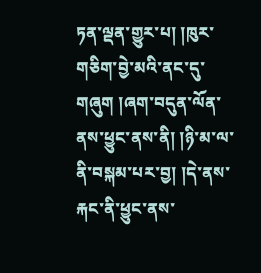ཏན་ལྡན་གྱུར་པ། །ཁུར་གཅིག་བྱེ་མའི་ནང་དུ་གཞུག །ཞག་བདུན་ལོན་ནས་ཕྱུང་ནས་ནི། །ཉི་མ་ལ་ནི་བསྐམ་པར་བྱ། །དེ་ནས་རྐང་ནི་ཕྱུང་ནས་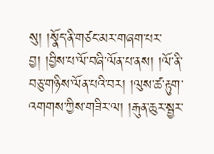སུ། །སྣོད་ནི་གཙང་མར་གཞག་པར་བྱ། །བྱིས་པ་ལོ་བཞི་ལོན་པ་ནས། །ལོ་ནི་བཅུ་གཉིས་ལོན་པའི་བར། །ལུས་ཚ་རྟུག་འགགས་ཀྱིས་གཟིར་ལ། །རྒུན་ཆུར་སྦྱར་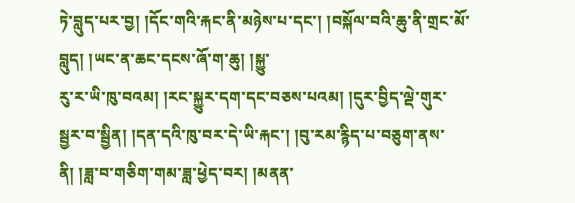ཏེ་བླུད་པར་བྱ། །དོང་གའི་རྐང་ནི་མཉེས་པ་དང་། །བསྐོལ་བའི་ཆུ་ནི་གྲང་མོ་བླུད། །ཡང་ན་ཆང་དངས་ཞོ་ག་ཆུ། །སྐྱུ་
རུ་ར་ཡི་ཁུ་བའམ། །རང་སྐྱུར་དག་དང་བཅས་པའམ། །དུར་བྱིད་ལྡེ་གུར་སྦྱར་བ་སྦྱིན། །དན་དའི་ཁུ་བར་དེ་ཡི་རྐང་། །བུ་རམ་རྙིད་པ་བཅུག་ནས་ནི། །ཟླ་བ་གཅིག་གམ་ཟླ་ཕྱེད་བར། །མནན་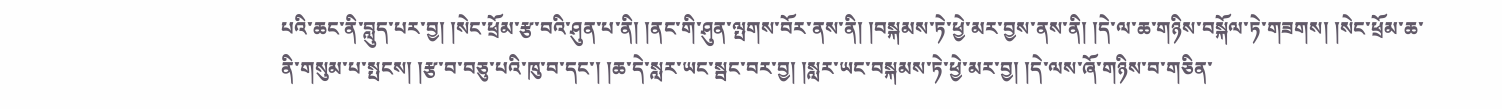པའི་ཆང་ནི་བླུད་པར་བྱ། །སེང་ཕྲོམ་རྩ་བའི་ཤུན་པ་ནི། །ནང་གི་ཤུན་ལྤགས་བོར་ནས་ནི། །བསྐམས་ཏེ་ཕྱེ་མར་བྱས་ནས་ནི། །དེ་ལ་ཆ་གཉིས་བསྐོལ་ཏེ་གཟགས། །སེང་ཕྲོམ་ཆ་ནི་གསུམ་པ་སྤངས། །རྩ་བ་བཅུ་པའི་ཁུ་བ་དང་། །ཆ་དེ་སླར་ཡང་སྦང་བར་བྱ། །སླར་ཡང་བསྐམས་ཏེ་ཕྱེ་མར་བྱ། །དེ་ལས་ཞོ་གཉིས་བ་གཅིན་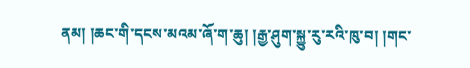ནམ། །ཆང་གི་དངས་མའམ་ཞོ་ག་ཆུ། །རྒྱ་ཤུག་སྐྱུ་རུ་རའི་ཁུ་བ། །གང་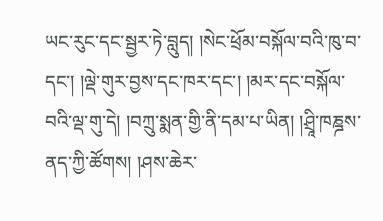ཡང་རུང་དང་སྦྱར་ཏེ་བླུད། །སེང་ཕྲོམ་བསྐོལ་བའི་ཁུ་བ་དང་། །ལྡེ་གུར་བྱས་དང་ཁར་དང་། །མར་དང་བསྐོལ་བའི་ལྡ་གུ་དེ། །བཀྲུ་སྨན་གྱི་ནི་དམ་པ་ཡིན། །ཤྲཱི་ཁཎྜས་ནད་ཀྱི་ཚོགས། །ཤས་ཆེར་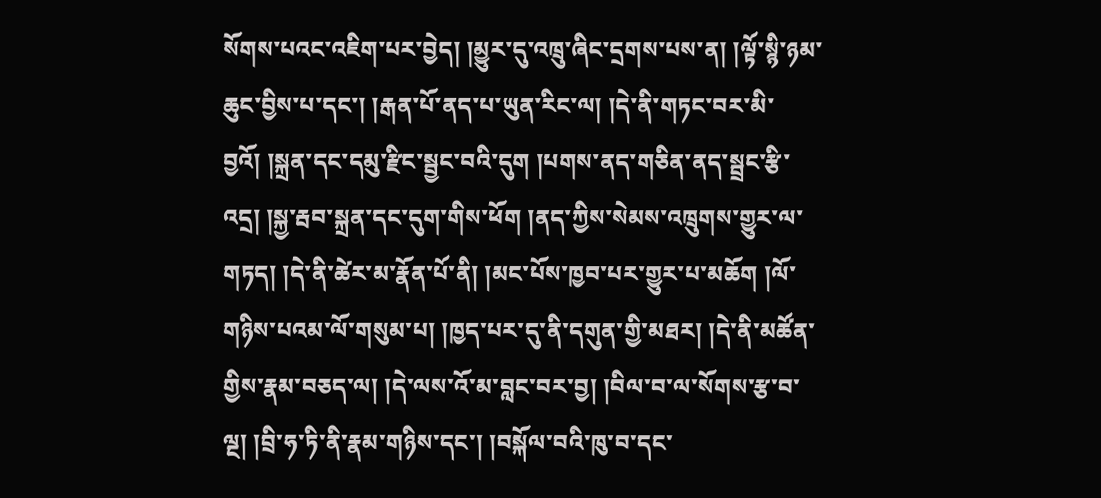སོགས་པའང་འཇིག་པར་བྱེད། །མྱུར་དུ་འཁྲུ་ཞིང་དྲགས་པས་ན། །ལྟོ་སྙི་ཉམ་ཆུང་བྱིས་པ་དང་། །རྒན་པོ་ནད་པ་ཡུན་རིང་ལ། །དེ་ནི་གཏང་བར་མི་བྱའོ། །སྐྲན་དང་དམུ་རྫིང་སྦྱང་བའི་དུག །པགས་ནད་གཅིན་ནད་སྦྲང་རྩི་འདྲ། །སྐྱ་རྦབ་སྐྲན་དང་དུག་གིས་ཕོག །ནད་ཀྱིས་སེམས་འཁྲུགས་གྱུར་ལ་གཏད། །དེ་ནི་ཚེར་མ་རྣོན་པོ་ནི། །མང་པོས་ཁྱབ་པར་གྱུར་པ་མཆོག །ལོ་གཉིས་པའམ་ལོ་གསུམ་པ། །ཁྱད་པར་དུ་ནི་དགུན་གྱི་མཐར། །དེ་ནི་མཚོན་གྱིས་རྣམ་བཅད་ལ། །དེ་ལས་འོ་མ་བླང་བར་བྱ། །བིལ་བ་ལ་སོགས་རྩ་བ་ལྔ། །བྲི་ཧ་ཏི་ནི་རྣམ་གཉིས་དང་། །བསྐོལ་བའི་ཁུ་བ་དང་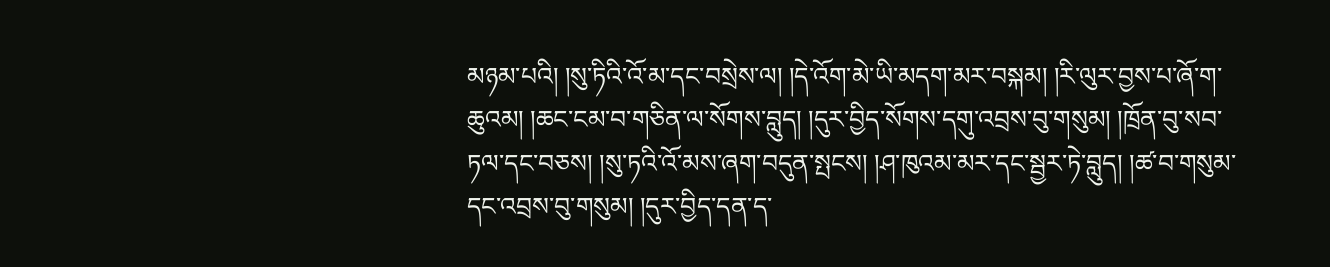མཉམ་པའི། །སུ་ཏིའི་འོ་མ་དང་བསྲེས་ལ། །དེ་འོག་མེ་ཡི་མདག་མར་བསྐམ། །རི་ལུར་བྱས་པ་ཞོ་ག་ཆུའམ། །ཆང་ངམ་བ་གཅིན་ལ་སོགས་བླུད། །དུར་བྱིད་སོགས་དགུ་འབྲས་བུ་གསུམ། །ཁྲོན་བུ་སབ་ཏལ་དང་བཅས། །སུ་ཏའི་འོ་མས་ཞག་བདུན་སྤངས། །ཤ་ཁུའམ་མར་དང་སྦྱར་ཏེ་བླུད། །ཚ་བ་གསུམ་དང་འབྲས་བུ་གསུམ། །དུར་བྱིད་དན་ད་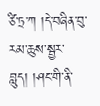ཙི་ཏྲ་ཀ །དེ་བཞིན་བུ་རམ་ཆུས་སྦྱར་བླུད། །ཤང་གི་ནི་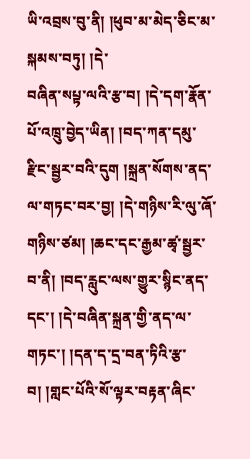ཡི་འབྲས་བུ་ནི། །ཕུབ་མ་མེད་ཅིང་མ་སྐམས་བཏུ། །དེ་
བཞིན་སཔྟ་ལའི་རྩ་བ། །དེ་དག་རྣོན་པོ་འཁྲུ་བྱེད་ཡིན། །བད་ཀན་དམུ་རྫིང་སྦྱར་བའི་དུག །སྐྲན་སོགས་ནད་ལ་གཏང་བར་བྱ། །དེ་གཉིས་རི་ལུ་ཞོ་གཉིས་ཙམ། །ཆང་དང་རྒྱམ་ཚྭ་སྦྱར་བ་ནི། །བད་རླུང་ལས་གྱུར་སྙིང་ནད་དང་། །དེ་བཞིན་སྐྲན་གྱི་ནད་ལ་གཏང་། །དན་ད་དྲ་བན་ཏིའི་རྩ་བ། །གླང་པོའི་སོ་ལྟར་བརྟན་ཞིང་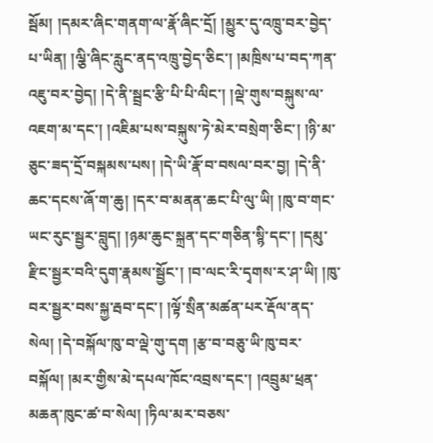སྦོམ། །དམར་ཞིང་གནག་ལ་རྣོ་ཞིང་དྲོ། །མྱུར་དུ་འཁྲུ་བར་བྱེད་པ་ཡིན། །ལྕི་ཞིང་རླུང་ནད་འཁྲུ་བྱེད་ཅིང་། །མཁྲིས་པ་བད་ཀན་འཇུ་བར་བྱེད། །དེ་ནི་སྦྲང་རྩི་པི་པི་ལིང་། །ལྡེ་གུས་བསྐུས་ལ་འཇག་མ་དང་། །འཇིམ་པས་བསྐུས་ཏེ་མེར་བསྲེག་ཅིང་། །ཉི་མ་ཅུང་ཟད་དྲོ་བསྐམས་པས། །དེ་ཡི་རྣོ་བ་བསལ་བར་བྱ། །དེ་ནི་ཆང་དངས་ཞོ་ག་ཆུ། །དར་བ་མནན་ཆང་པི་ལུ་ཡི། །ཁུ་བ་གང་ཡང་རུང་སྦྱར་བླུད། །ཉམ་ཆུང་སྐྲན་དང་གཅིན་སྙི་དང་། །དམུ་རྫིང་སྦྱར་བའི་དུག་རྣམས་སྦྱོང་། །བ་ལང་རི་དྭགས་ར་ཤ་ཡི། །ཁུ་བར་སྦྱར་བས་སྐྱ་རྦབ་དང་། །ལྟོ་སྲིན་མཚན་པར་རྡོལ་ནད་སེལ། །དེ་བསྐོལ་ཁུ་བ་ལྡེ་གུ་དག །རྩ་བ་བཅུ་ཡི་ཁུ་བར་བསྐོལ། །མར་གྱིས་མེ་དཔལ་ཁོང་འབྲས་དང་། །འབྲུམ་ཕྲན་མཆན་ཁུང་ཚ་བ་སེལ། །ཏིལ་མར་བཅས་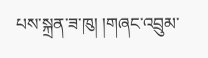པས་སྐྲན་ཟ་ཁུ། །གཞང་འབྲུམ་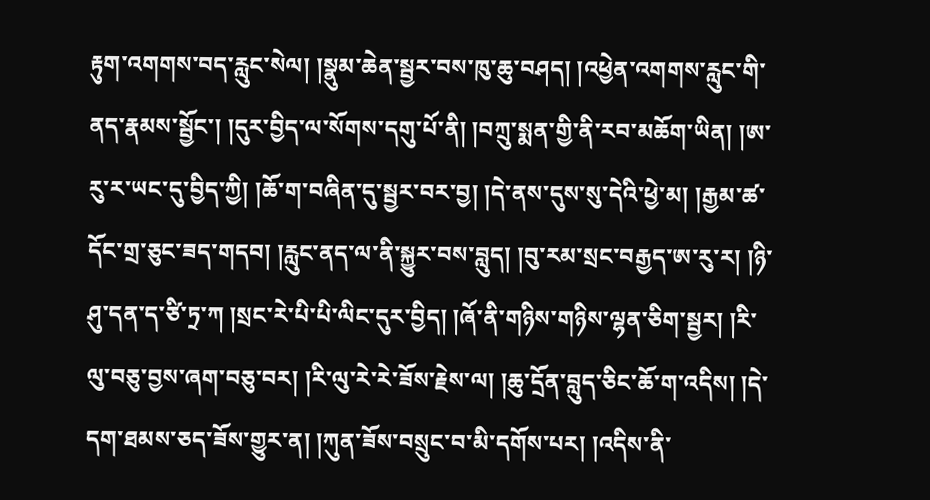རྟུག་འགགས་བད་རླུང་སེལ། །སྣུམ་ཆེན་སྦྱར་བས་ཁུ་ཆུ་བཤད། །འཕྱེན་འགགས་རླུང་གི་ནད་རྣམས་སྦྱོང་། །དུར་བྱིད་ལ་སོགས་དགུ་པོ་ནི། །བཀྲུ་སྨན་གྱི་ནི་རབ་མཆོག་ཡིན། །ཨ་རུ་ར་ཡང་དུ་བྱིད་ཀྱི། །ཆོ་ག་བཞིན་དུ་སྦྱར་བར་བྱ། །དེ་ནས་དུས་སུ་དེའི་ཕྱེ་མ། །རྒྱམ་ཚ་དོང་གྲ་ཅུང་ཟད་གདབ། །རླུང་ནད་ལ་ནི་སྐྱུར་བས་བླུད། །བུ་རམ་སྲང་བརྒྱད་ཨ་རུ་ར། །ཉི་ཤུ་དན་ད་ཙི་ཏྲ་ཀ །སྲང་རེ་པི་པི་ལིང་དུར་བྱིད། །ཞོ་ནི་གཉིས་གཉིས་ལྷན་ཅིག་སྦྱར། །རི་ལུ་བཅུ་བྱས་ཞག་བཅུ་བར། །རི་ལུ་རེ་རེ་ཟོས་རྗེས་ལ། །ཆུ་དྲོན་བླུད་ཅིང་ཆོ་ག་འདིས། །དེ་དག་ཐམས་ཅད་ཟོས་གྱུར་ན། །ཀུན་ཟོས་བསྲུང་བ་མི་དགོས་པར། །འདིས་ནི་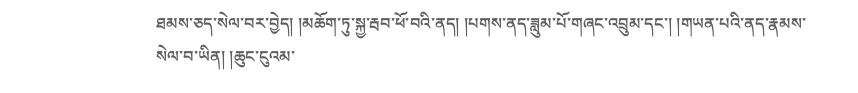ཐམས་ཅད་སེལ་བར་བྱེད། །མཆོག་ཏུ་སྐྱ་རྦབ་ཕོ་བའི་ནད། །པགས་ནད་ཟླུམ་པོ་གཞང་འབྲུམ་དང་། །གཡན་པའི་ནད་རྣམས་སེལ་བ་ཡིན། །ཆུང་ངུའམ་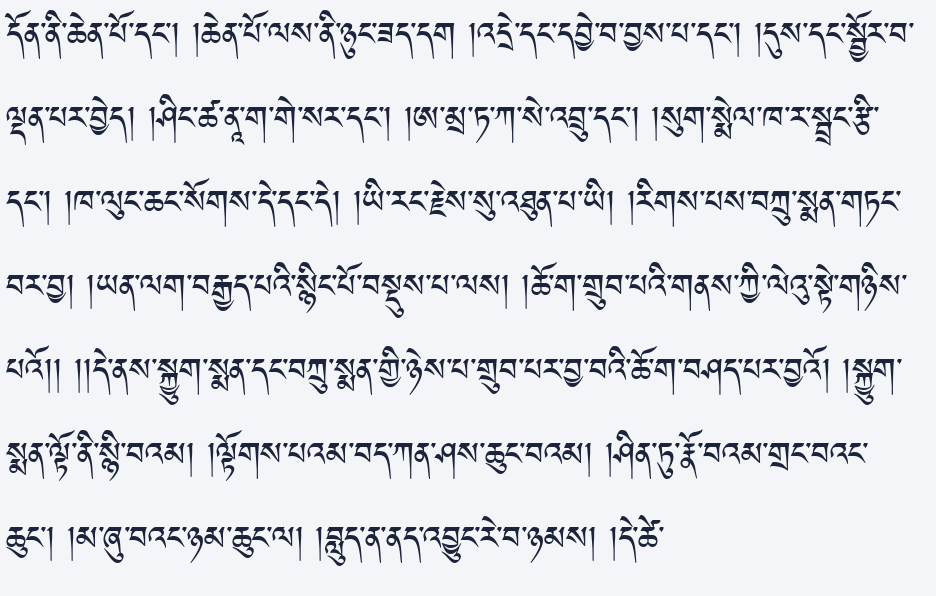དོན་ནི་ཆེན་པོ་དང་། །ཆེན་པོ་ལས་ནི་ཉུང་ཟད་དག །འདྲེ་དང་དབྱེ་བ་བྱས་པ་དང་། །དུས་དང་སྦྱོར་བ་ལྡན་པར་བྱེད། །ཤིང་ཚ་ནཱ་ག་གེ་སར་དང་། །ཨ་མྲ་ཏ་ཀ་སེ་འབྲུ་དང་། །སུག་སྨེལ་ཁ་ར་སྦྲང་རྩི་དང་། །ཁ་ལུང་ཆང་སོགས་དེ་དང་དེ། །ཡི་རང་རྗེས་སུ་འཐུན་པ་ཡི། །རིགས་པས་བཀྲུ་སྨན་གཏང་བར་བྱ། །ཡན་ལག་བརྒྱད་པའི་སྙིང་པོ་བསྡུས་པ་ལས། །ཆོ་ག་གྲུབ་པའི་གནས་ཀྱི་ལེའུ་སྟེ་གཉིས་པའོ།། །།དེ་ནས་སྐྱུག་སྨན་དང་བཀྲུ་སྨན་གྱི་ཉེས་པ་གྲུབ་པར་བྱ་བའི་ཆོ་ག་བཤད་པར་བྱའོ། །སྐྱུག་སྨན་ལྟོ་ནི་སྙི་བའམ། །ལྟོགས་པའམ་བད་ཀན་ཤས་ཆུང་བའམ། །ཤིན་ཏུ་རྣོ་བའམ་གྲང་བའང་ཆུང་། །མ་ཞུ་བའང་ཉམ་ཆུང་ལ། །བླུད་ན་ནད་འབྱུང་རེ་བ་ཉམས། །དེ་ཚེ་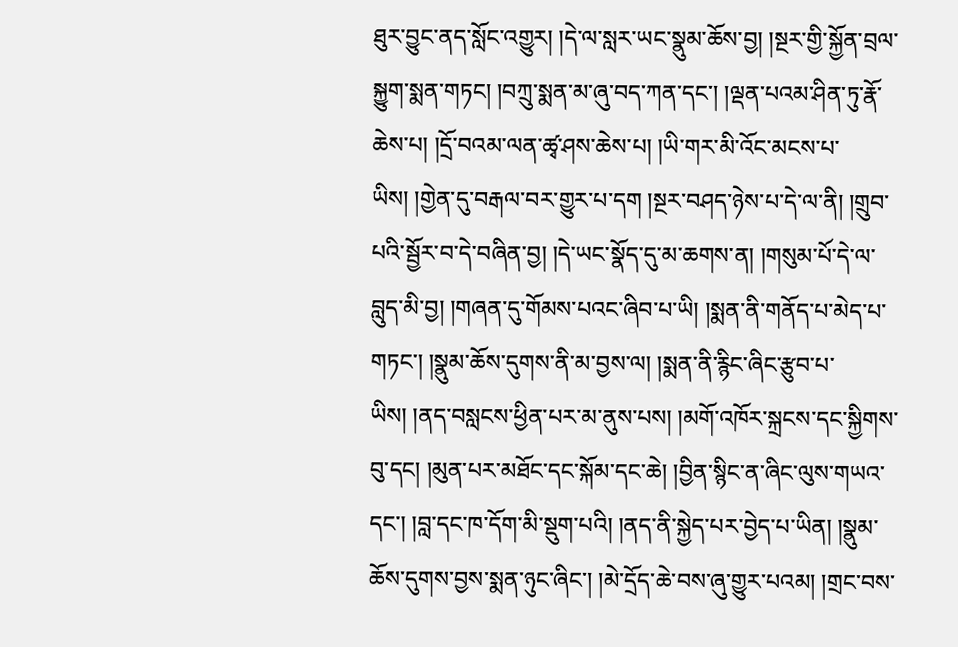ཐུར་བྱུང་ནད་སློང་འགྱུར། །དེ་ལ་སླར་ཡང་སྣུམ་ཆོས་བྱ། །སྔར་གྱི་སྐྱོན་བྲལ་སྐྱུག་སྨན་གཏང། །བཀྲུ་སྨན་མ་ཞུ་བད་ཀན་དང་། །ལྡན་པའམ་ཤིན་ཏུ་རྣོ་ཆེས་པ། །དྲོ་བའམ་ལན་ཚྭ་ཤས་ཆེས་པ། །ཡི་གར་མི་འོང་མངས་པ་ཡིས། །གྱེན་དུ་བརྒལ་བར་གྱུར་པ་དག །སྔར་བཤད་ཉེས་པ་དེ་ལ་ནི། །གྲུབ་པའི་སྦྱོར་བ་དེ་བཞིན་བྱ། །དེ་ཡང་སྣོད་དུ་མ་ཆགས་ན། །གསུམ་པོ་དེ་ལ་བླུད་མི་བྱ། །གཞན་དུ་གོམས་པའང་ཞིབ་པ་ཡི། །སྨན་ནི་གནོད་པ་མེད་པ་གཏང་། །སྣུམ་ཆོས་དུགས་ནི་མ་བྱས་ལ། །སྨན་ནི་རྙིང་ཞིང་རྩུབ་པ་ཡིས། །ནད་བསླངས་ཕྱིན་པར་མ་ནུས་པས། །མགོ་འཁོར་སྐྲངས་དང་སྐྱིགས་བུ་དང། །མུན་པར་མཐོང་དང་སྐོམ་དང་ཆེ། །བྱིན་སྙིང་ན་ཞིང་ལུས་གཡའ་དང་། །བླ་དང་ཁ་དོག་མི་སྡུག་པའི། །ནད་ནི་སྐྱེད་པར་བྱེད་པ་ཡིན། །སྣུམ་ཆོས་དུགས་བྱས་སྨན་ཉུང་ཞིང་། །མེ་དྲོད་ཆེ་བས་ཞུ་གྱུར་པའམ། །གྲང་བས་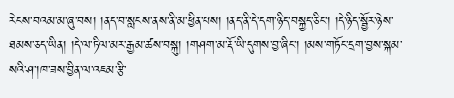རེངས་བའམ་མ་ཞུ་བས། །ནད་བ་སླངས་ནས་ནི་མ་ཕྱིན་པས། །ནད་ནི་དེ་དག་ཉིད་བསྐྱད་ཅིང་། །དེ་ཉིད་སྦྱོར་ཉེས་ཐམས་ཅད་ཡིན། །དེ་ལ་ཏིལ་མར་རྒྱམ་ཚས་བསྐུ། །གཤག་མ་རྡོ་ཡི་དུགས་བྱ་ཞིང་། །མས་གཏོང་དྲག་བྱས་སྐམ་སའི་ཤ་།ཁ་ཟས་བྱིན་ལ་འཇམ་རྩི་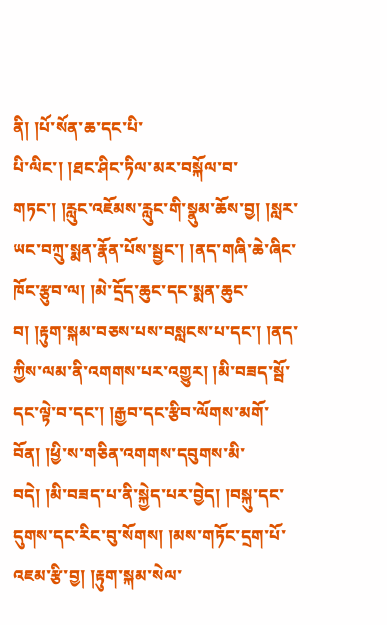ནི། །པོ་སོན་ཆ་དང་པི་
པི་ལིང་། །ཐང་ཤིང་ཏིལ་མར་བསྐོལ་བ་གཏང་། །རླུང་འཇོམས་རླུང་གི་སྣུམ་ཆོས་བྱ། །སླར་ཡང་བཀྲུ་སྨན་རྣོན་པོས་སྦྱང་། །ནད་གཞི་ཆེ་ཞིང་ཁོང་རྩུབ་ལ། །མེ་དྲོད་ཆུང་དང་སྨན་ཆུང་བ། །རྟུག་སྐམ་བཅས་པས་བསླངས་པ་དང་། །ནད་ཀྱིས་ལམ་ནི་འགགས་པར་འགྱུར། །མི་བཟད་སྦོ་དང་ལྟེ་བ་དང་། །རྒྱབ་དང་རྩིབ་ལོགས་མགོ་བོན། །ཕྱི་ས་གཅིན་འགགས་དབུགས་མི་བདེ། །མི་བཟད་པ་ནི་སྐྱེད་པར་བྱེད། །བསྐུ་དང་དུགས་དང་རིང་བུ་སོགས། །མས་གཏོང་དྲག་པོ་འཇམ་རྩི་བྱ། །རྟུག་སྐམ་སེལ་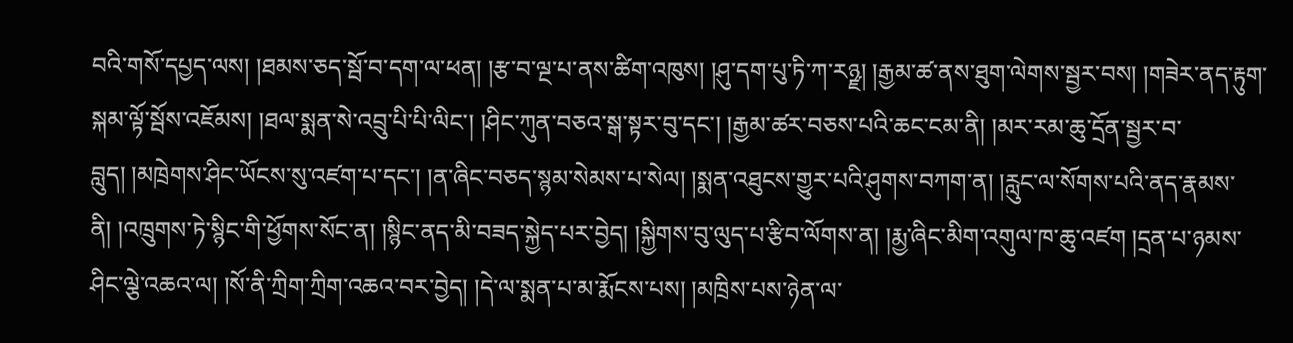བའི་གསོ་དཔྱད་ལས། །ཐམས་ཅད་སྦོ་བ་དག་ལ་ཕན། །རྩ་བ་ལྔ་པ་ནས་ཚིག་འཁུས། །ཤུ་དག་པུ་ཏི་ཀ་རཉྫ། །རྒྱམ་ཚ་ནས་ཐུག་ལེགས་སྦྱར་བས། །གཟེར་ནད་རྟུག་སྐམ་ལྟོ་སྦོས་འཇོམས། །ཐལ་སྨན་སེ་འབྲུ་པི་པི་ལིང་། །ཤིང་ཀུན་བཅའ་སྒ་སྟར་བུ་དང་། །རྒྱམ་ཚར་བཅས་པའི་ཆང་ངམ་ནི། །མར་རམ་ཆུ་དྲོན་སྦྱར་བ་བླུད། །མཁྲེགས་ཤིང་ཡོངས་སུ་འཛག་པ་དང་། །ན་ཞིང་བཅད་སྙམ་སེམས་པ་སེལ། །སྨན་འཐུངས་གྱུར་པའི་ཤུགས་བཀག་ན། །རླུང་ལ་སོགས་པའི་ནད་རྣམས་ནི། །འཁྲུགས་ཏེ་སྙིང་གི་ཕྱོགས་སོང་ན། །སྙིང་ནད་མི་བཟད་སྐྱེད་པར་བྱེད། །སྐྱིགས་བུ་ལུད་པ་རྩིབ་ལོགས་ན། །རྨྱ་ཞིང་མིག་འགུལ་ཁ་ཆུ་འཛག །དྲན་པ་ཉམས་ཤིང་ལྕེ་འཆའ་ལ། །སོ་ནི་ཀྲིག་ཀྲིག་འཆའ་བར་བྱེད། །དེ་ལ་སྨན་པ་མ་རྨོངས་པས། །མཁྲིས་པས་ཉེན་ལ་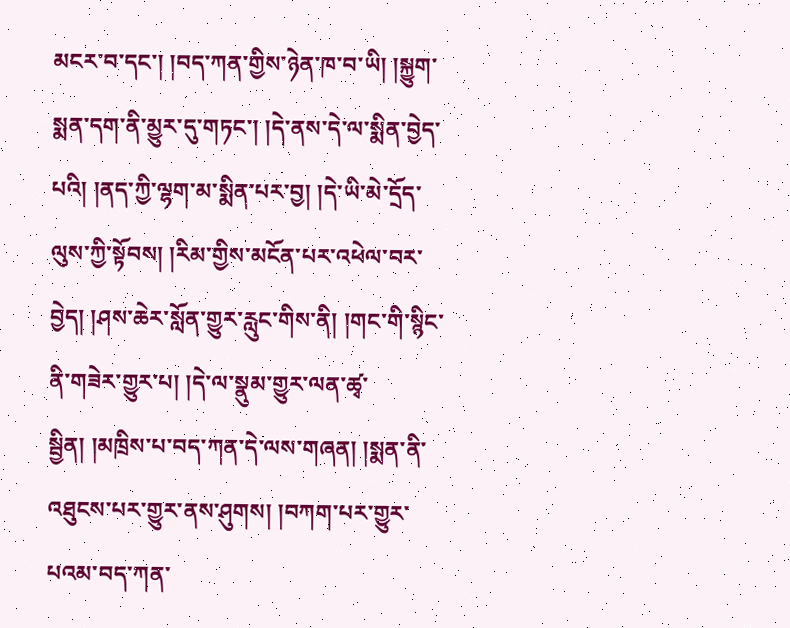མངར་བ་དང་། །བད་ཀན་གྱིས་ཉེན་ཁ་བ་ཡི། །སྐྱུག་སྨན་དག་ནི་མྱུར་དུ་གཏང་། །དེ་ནས་དེ་ལ་སྨིན་བྱེད་པའི། །ནད་ཀྱི་ལྷག་མ་སྨིན་པར་བྱ། །དེ་ཡི་མེ་དྲོད་ལུས་ཀྱི་སྟོབས། །རིམ་གྱིས་མངོན་པར་འཕེལ་བར་བྱེད། །ཤས་ཆེར་སློན་གྱུར་རླུང་གིས་ནི། །གང་གི་སྙིང་ནི་གཟེར་གྱུར་པ། །དེ་ལ་སྣུམ་གྱུར་ལན་ཚྭ་སྦྱིན། །མཁྲིས་པ་བད་ཀན་དེ་ལས་གཞན། །སྨན་ནི་འཐུངས་པར་གྱུར་ནས་ཤུགས། །བཀག་པར་གྱུར་པའམ་བད་ཀན་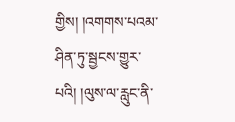གྱིས། །འགགས་པའམ་ཤིན་ཏུ་སྦྱངས་གྱུར་པའི། །ལུས་ལ་རླུང་ནི་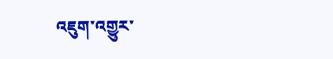འཇུག་འགྱུར་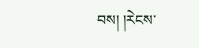བས། །རེངས་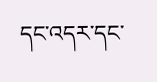དང་འདར་དང་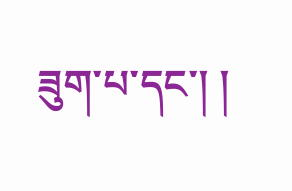ཟུག་པ་དང་། །